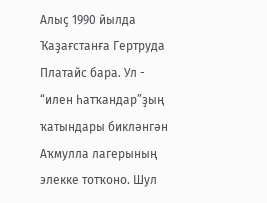Алыҫ 1990 йылда Ҡаҙағстанға Гертруда Платайс бара. Ул - “илен һатҡандар”ҙың ҡатындары бикләнгән Аҡмулла лагерының элекке тотҡоно. Шул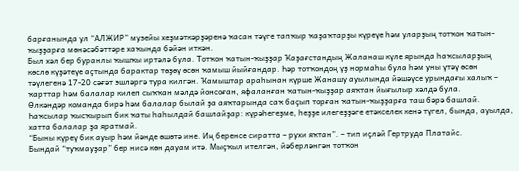барғанында ул “АЛЖИР” музейы хеҙмәткәрҙәренә ҡасан тәүге тапҡыр ҡаҙаҡтарҙы күреүе һәм уларҙың тотҡон ҡатын-ҡыҙҙарға мөнәсәбәттәре хаҡында бәйән иткән.
Был хәл бер буранлы ҡышҡы иртәлә була. Тотҡон ҡатын-ҡыҙҙар Ҡаҙағстандың Жаланаш күле ярында һаҡсыларҙың көслө күҙәтеүе аҫтында барактар төҙөү өсөн ҡамыш йыйғандар. Һәр тотҡондоң үҙ нормаһы була һәм уны үтәү өсөн тәүлегенә 17-20 сәғәт эшләргә тура килгән. Ҡамыштар араһынан күрше Жанашу ауылында йәшәүсе урындағы халыҡ – ҡарттар һәм балалар килеп сыҡҡан мәлдә йонсоған, яфаланған ҡатын-ҡыҙҙар аяҡтан йығылыр хәлдә була.
Өлкәндәр команда бирә һәм балалар былай ҙа аяҡтарында саҡ баҫып торған ҡатын-ҡыҙҙарға таш бәрә башлай. Һаҡсылар ҡысҡырып бик ҡаты һаһылдай башлайҙар: күрәһегеҙме, һеҙҙе илегеҙҙәге етәкселек кенә түгел, бында, ауылда, хатта балалар ҙа яратмай.
“Быны күреү бик ауыр һәм йәнде өшөтә ине. Иң беренсе сиратта – рухи яҡтан”. – тип иҫләй Гертруда Платайс.
Бындай “туҡмауҙар” бер нисә көн дауам итә. Мыҫҡыл ителгән, йәберләнгән тотҡон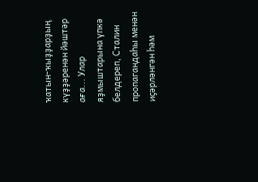ҡатын-ҡыҙҙарҙың күҙҙәренән йәштәр аға... Улар яҙмыштарына үпкә белдереп, Сталин пропагандаһы менән иҫәрләнгән һәм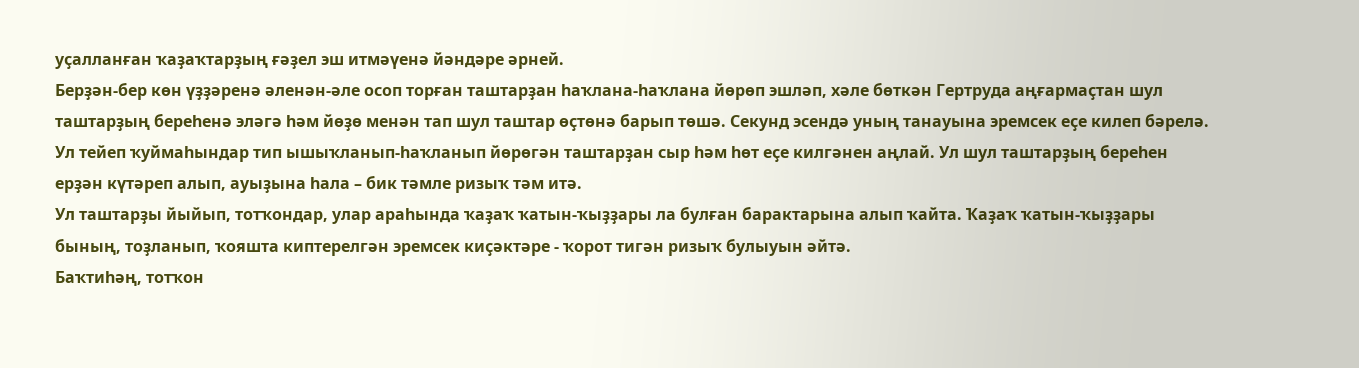уҫалланған ҡаҙаҡтарҙың ғәҙел эш итмәүенә йәндәре әрней.
Берҙән-бер көн үҙҙәренә әленән-әле осоп торған таштарҙан һаҡлана-һаҡлана йөрөп эшләп, хәле бөткән Гертруда аңғармаҫтан шул таштарҙың береһенә эләгә һәм йөҙө менән тап шул таштар өҫтөнә барып төшә. Секунд эсендә уның танауына эремсек еҫе килеп бәрелә. Ул тейеп ҡуймаһындар тип ышыҡланып-һаҡланып йөрөгән таштарҙан сыр һәм һөт еҫе килгәнен аңлай. Ул шул таштарҙың береһен ерҙән күтәреп алып, ауыҙына һала – бик тәмле ризыҡ тәм итә.
Ул таштарҙы йыйып, тотҡондар, улар араһында ҡаҙаҡ ҡатын-ҡыҙҙары ла булған барактарына алып ҡайта. Ҡаҙаҡ ҡатын-ҡыҙҙары бының, тоҙланып, ҡояшта киптерелгән эремсек киҫәктәре - ҡорот тигән ризыҡ булыуын әйтә.
Баҡтиһәң, тотҡон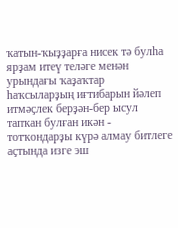ҡатын-ҡыҙҙарға нисек тә булһа ярҙам итеү теләге менән урындағы ҡаҙаҡтар һаҡсыларҙың иғтибарын йәлеп итмәҫлек берҙән-бер ысул тапҡан булған икән - тотҡондарҙы күрә алмау битлеге аҫтында изге эш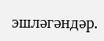эшләгәндәр.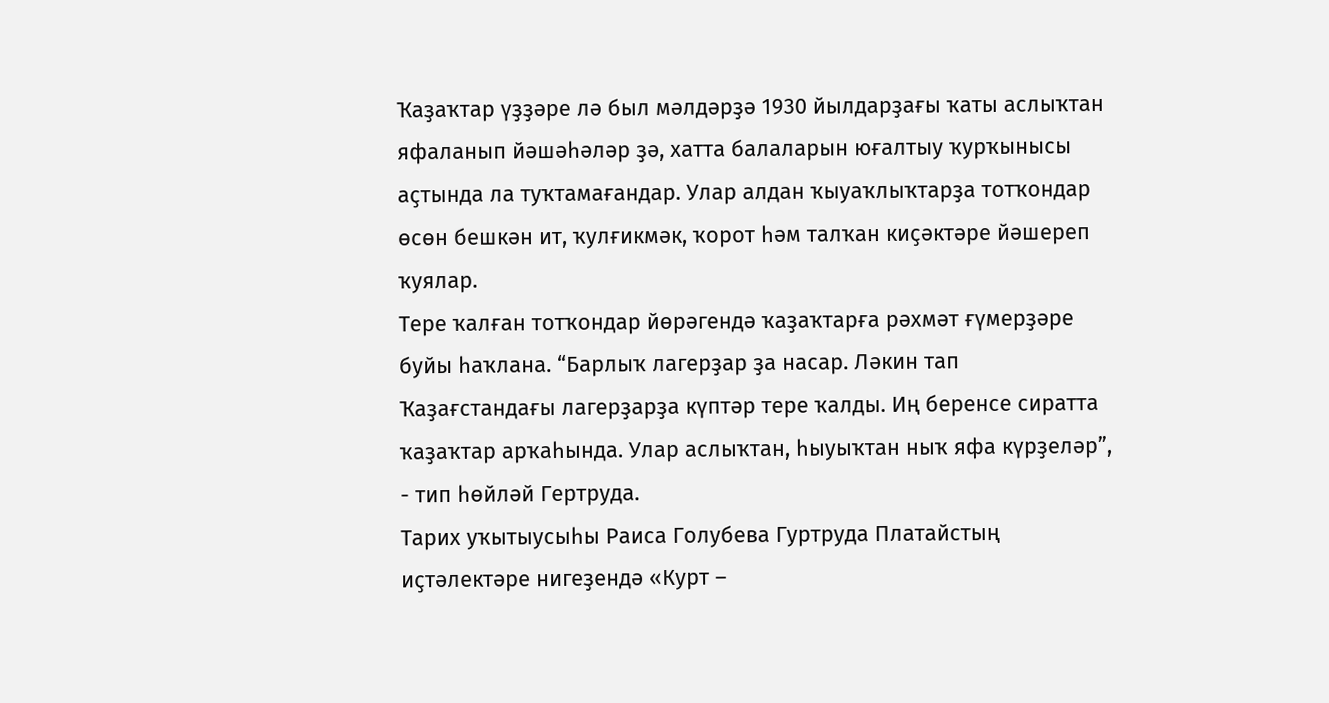Ҡаҙаҡтар үҙҙәре лә был мәлдәрҙә 1930 йылдарҙағы ҡаты аслыҡтан яфаланып йәшәһәләр ҙә, хатта балаларын юғалтыу ҡурҡынысы аҫтында ла туҡтамағандар. Улар алдан ҡыуаҡлыҡтарҙа тотҡондар өсөн бешкән ит, ҡулғикмәк, ҡорот һәм талҡан киҫәктәре йәшереп ҡуялар.
Тере ҡалған тотҡондар йөрәгендә ҡаҙаҡтарға рәхмәт ғүмерҙәре буйы һаҡлана. “Барлыҡ лагерҙар ҙа насар. Ләкин тап Ҡаҙағстандағы лагерҙарҙа күптәр тере ҡалды. Иң беренсе сиратта ҡаҙаҡтар арҡаһында. Улар аслыҡтан, һыуыҡтан ныҡ яфа күрҙеләр”, - тип һөйләй Гертруда.
Тарих уҡытыусыһы Раиса Голубева Гуртруда Платайстың иҫтәлектәре нигеҙендә «Курт –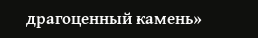драгоценный камень»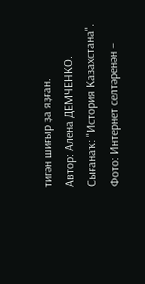тигән шиғыр ҙа яҙған.
Автор: Алена ДЕМЧЕНКО.
Сығанаҡ: "История Казахстана".
Фото: Интернет селтәренән –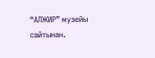“АЛЖИР” музейы сайтынан.